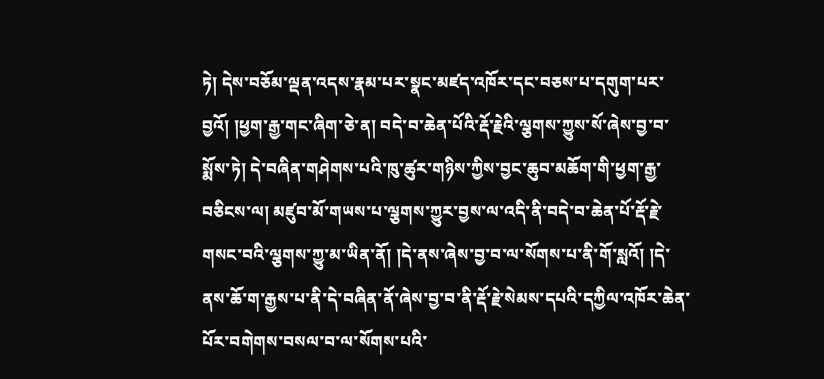ཏེ། དེས་བཅོམ་ལྡན་འདས་རྣམ་པར་སྣང་མཛད་འཁོར་དང་བཅས་པ་དགུག་པར་བྱའོ། །ཕྱག་རྒྱ་གང་ཞིག་ཅེ་ན། བདེ་བ་ཆེན་པོའི་རྡོ་རྗེའི་ལྕགས་ཀྱུས་སོ་ཞེས་བྱ་བ་སྨོས་ཏེ། དེ་བཞིན་གཤེགས་པའི་ཁུ་ཚུར་གཉིས་ཀྱིས་བྱང་ཆུབ་མཆོག་གི་ཕྱག་རྒྱ་བཅིངས་ལ། མཛུབ་མོ་གཡས་པ་ལྕགས་ཀྱུར་བྱས་ལ་འདི་ནི་བདེ་བ་ཆེན་པོ་རྡོ་རྗེ་གསང་བའི་ལྕགས་ཀྱུ་མ་ཡིན་ནོ། །དེ་ནས་ཞེས་བྱ་བ་ལ་སོགས་པ་ནི་གོ་སླའོ། །དེ་ནས་ཆོ་ག་རྒྱས་པ་ནི་དེ་བཞིན་ནོ་ཞེས་བྱ་བ་ནི་རྡོ་རྗེ་སེམས་དཔའི་དཀྱིལ་འཁོར་ཆེན་པོར་བགེགས་བསལ་བ་ལ་སོགས་པའི་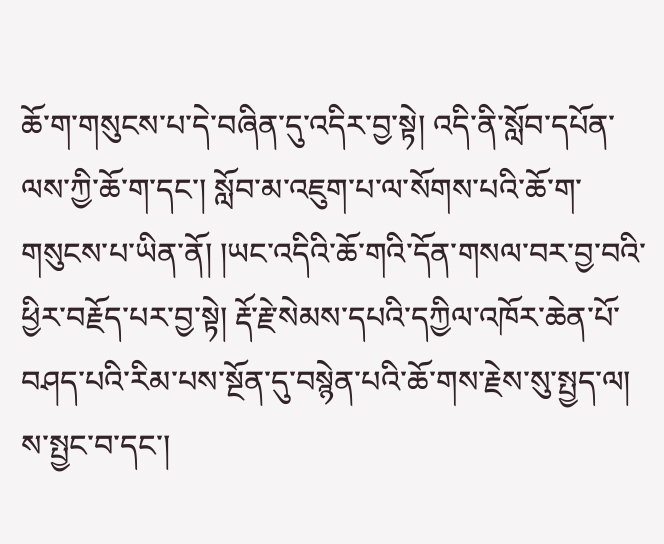ཆོ་ག་གསུངས་པ་དེ་བཞིན་དུ་འདིར་བྱ་སྟེ། འདི་ནི་སློབ་དཔོན་ལས་ཀྱི་ཆོ་ག་དང་། སློབ་མ་འཇུག་པ་ལ་སོགས་པའི་ཆོ་ག་གསུངས་པ་ཡིན་ནོ། །ཡང་འདིའི་ཆོ་གའི་དོན་གསལ་བར་བྱ་བའི་ཕྱིར་བརྗོད་པར་བྱ་སྟེ། རྡོ་རྗེ་སེམས་དཔའི་དཀྱིལ་འཁོར་ཆེན་པོ་བཤད་པའི་རིམ་པས་སྔོན་དུ་བསྙེན་པའི་ཆོ་གས་རྗེས་སུ་སྤྱད་ལ། ས་སྤྱང་བ་དང་།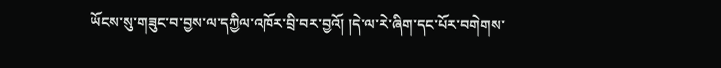ཡོངས་སུ་གཟུང་བ་བྱས་ལ་དཀྱིལ་འཁོར་བྲི་བར་བྱའོ། །དེ་ལ་རེ་ཞིག་དང་པོར་བགེགས་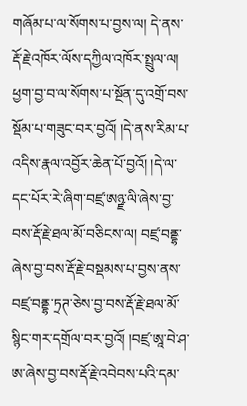གཞོམ་པ་ལ་སོགས་པ་བྱས་ལ། དེ་ནས་རྡོ་རྗེ་འཁོར་ལོས་དཀྱིལ་འཁོར་སྤྲུལ་ལ། ཕྱག་བྱ་བ་ལ་སོགས་པ་སྔོན་དུ་འགྲོ་བས་སྡོམ་པ་གཟུང་བར་བྱའོ། །དེ་ནས་རིམ་པ་འདིས་རྣལ་འབྱོར་ཆེན་པོ་བྱའོ། །དེ་ལ་དང་པོར་རེ་ཞིག་བཛྲ་ཨཉྫ་ལི་ཞེས་བྱ་བས་རྡོ་རྗེ་ཐལ་མོ་བཅིངས་ལ། བཛྲ་བནྡྷ་ཞེས་བྱ་བས་རྡོ་རྗེ་བསྡམས་པ་བྱས་ནས་བཛྲ་བནྡྷ་ཏྲཊ་ཅེས་བྱ་བས་རྡོ་རྗེ་ཐལ་མོ་སྙིང་གར་དགྲོལ་བར་བྱའོ། །བཛྲ་ཨཱ་བེ་ཤ་ཨ་ཞེས་བྱ་བས་རྡོ་རྗེ་འབེབས་པའི་དམ་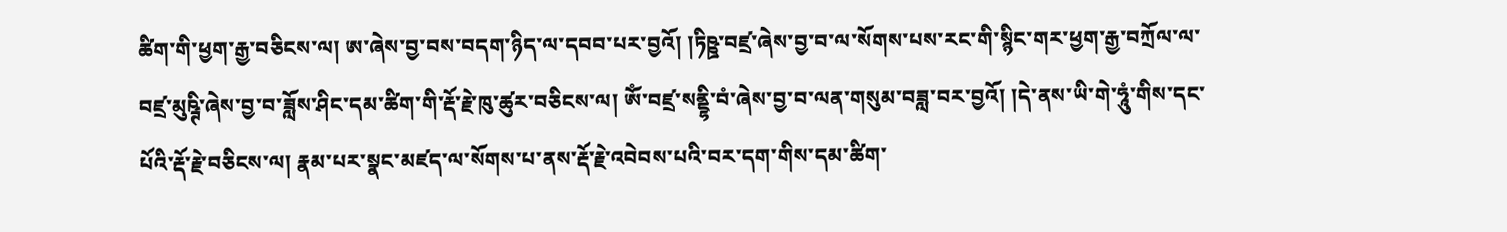ཚིག་གི་ཕྱག་རྒྱ་བཅིངས་ལ། ཨ་ཞེས་བྱ་བས་བདག་ཉིད་ལ་དབབ་པར་བྱའོ། །ཏིཥྛ་བཛྲ་ཞེས་བྱ་བ་ལ་སོགས་པས་རང་གི་སྙིང་གར་ཕྱག་རྒྱ་བཀྲོལ་ལ་བཛྲ་མུཥྚི་ཞེས་བྱ་བ་ཟློས་ཤིང་དམ་ཚིག་གི་རྡོ་རྗེ་ཁུ་ཚུར་བཅིངས་ལ། ཨོཾ་བཛྲ་སནྡྷི་བཾ་ཞེས་བྱ་བ་ལན་གསུམ་བཟླ་བར་བྱའོ། །དེ་ནས་ཡི་གེ་ཧཱུཾ་གིས་དང་པོའི་རྡོ་རྗེ་བཅིངས་ལ། རྣམ་པར་སྣང་མཛད་ལ་སོགས་པ་ནས་རྡོ་རྗེ་འབེབས་པའི་བར་དག་གིས་དམ་ཚིག་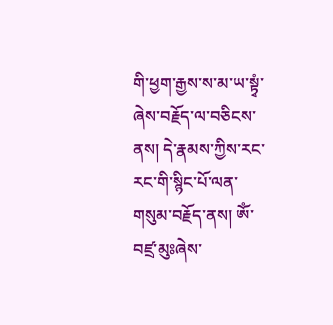གི་ཕྱག་རྒྱས་ས་མ་ཡ་སྟྭཾ་ཞེས་བརྗོད་ལ་བཅིངས་ནས། དེ་རྣམས་ཀྱིས་རང་རང་གི་སྙིང་པོ་ལན་གསུམ་བརྗོད་ནས། ཨོཾ་བཛྲ་མུཿཞེས་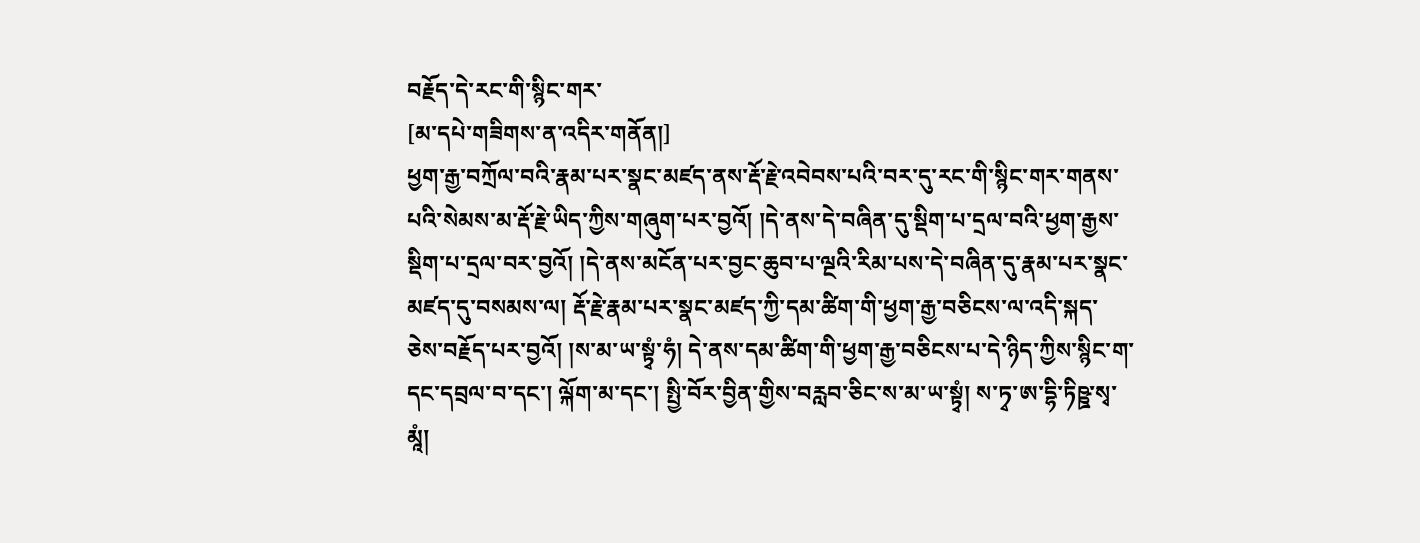བརྗོད་དེ་རང་གི་སྙིང་གར་
[མ་དཔེ་གཟིགས་ན་འདིར་གནོན།]
ཕྱག་རྒྱ་བཀྲོལ་བའི་རྣམ་པར་སྣང་མཛད་ནས་རྡོ་རྗེ་འབེབས་པའི་བར་དུ་རང་གི་སྙིང་གར་གནས་པའི་སེམས་མ་རྡོ་རྗེ་ཡིད་ཀྱིས་གཞུག་པར་བྱའོ། །དེ་ནས་དེ་བཞིན་དུ་སྡིག་པ་དྲལ་བའི་ཕྱག་རྒྱས་སྡིག་པ་དྲལ་བར་བྱའོ། །དེ་ནས་མངོན་པར་བྱང་ཆུབ་པ་ལྔའི་རིམ་པས་དེ་བཞིན་དུ་རྣམ་པར་སྣང་མཛད་དུ་བསམས་ལ། རྡོ་རྗེ་རྣམ་པར་སྣང་མཛད་ཀྱི་དམ་ཚིག་གི་ཕྱག་རྒྱ་བཅིངས་ལ་འདི་སྐད་ཅེས་བརྗོད་པར་བྱའོ། །ས་མ་ཡ་སྟྭཾ་ཧཾ། དེ་ནས་དམ་ཚིག་གི་ཕྱག་རྒྱ་བཅིངས་པ་དེ་ཉིད་ཀྱིས་སྙིང་ག་དང་དབྲལ་བ་དང་། ལྐོག་མ་དང་། སྤྱི་བོར་བྱིན་གྱིས་བརླབ་ཅིང་ས་མ་ཡ་སྟྭཾ། ས་ཏྭ་ཨ་དྷི་ཏིཥྛ་སྭ་མཱཾ།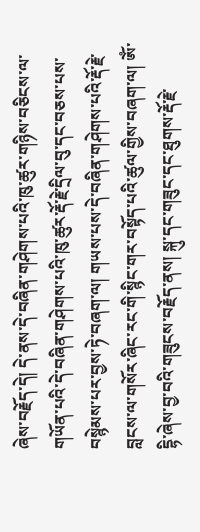ཞེས་བརྗོད་དེ། དེ་ནས་དེ་བཞིན་གཤེགས་པའི་ཁུ་ཚུར་གཉིས་བཅིངས་ལ་གཡོན་པའི་དེ་བཞིན་གཤེགས་པའི་ཁུ་ཚུར་རྡོ་རྗེ་དྲིལ་བུ་དང་བཅས་པས་བསྙེམས་པར་བྱས་ཏེ་བཞག་ལ། གཡས་པས་དེ་བཞིན་གཤེགས་པའི་རྡོ་རྗེ་བླངས་ལ་གསོར་ཞིང་རང་གི་སྙིང་གར་བསྟོད་པའི་ཚུལ་གྱིས་བཞག་ལ། ཨོཾ་དྷི་ཞེས་བྱ་བའི་གཟུངས་བརྗོད་ནས། སྐུ་དང་གཟུང་དང་ཐུགས་རྡོ་རྗེ་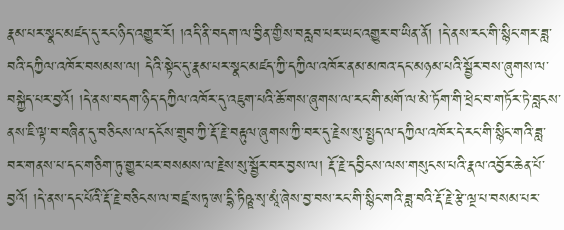རྣམ་པར་སྣང་མཛད་དུ་རང་ཉིད་འགྱུར་རོ། །འདི་ནི་བདག་ལ་བྱིན་གྱིས་བརླབ་པར་ཡང་འགྱུར་བ་ཡིན་ནོ། །དེ་ནས་རང་གི་སྙིང་གར་ཟླ་བའི་དཀྱིལ་འཁོར་བསམས་ལ། དེའི་སྟེང་དུ་རྣམ་པར་སྣང་མཛད་ཀྱི་དཀྱིལ་འཁོར་ནམ་མཁའ་དང་མཉམ་པའི་སྦྱོར་བས་ཞུགས་ལ་བསྐྱེད་པར་བྱའོ། །དེ་ནས་བདག་ཉིད་དཀྱིལ་འཁོར་དུ་འཇུག་པའི་ཆོ་གས་ཞུགས་ལ་རང་གི་མགོ་ལ་མེ་ཏོག་གི་ཕྲེང་བ་གཏོར་ཏེ་བླངས་ནས་ཇི་ལྟ་བ་བཞིན་དུ་བཅིངས་ལ་དངོས་གྲུབ་ཀྱི་རྡོ་རྗེ་བརྟུལ་ཞུགས་ཀྱི་བར་དུ་རྗེས་སུ་སྤྱད་ལ་དཀྱིལ་འཁོར་དེ་རང་གི་སྙིང་གའི་ཟླ་བར་གནས་པ་དང་གཅིག་ཏུ་གྱུར་པར་བསམས་ལ་རྗེས་སུ་སྦྱོར་བར་བྱས་ལ། རྡོ་རྗེ་དབྱིངས་ལས་གསུངས་པའི་རྣལ་འབྱོར་ཆེན་པོ་བྱའོ། །དེ་ནས་དང་པོའི་རྡོ་རྗེ་བཅིངས་ལ་བཛྲ་སཏྭ་ཨ་དྷི་ཏིཥྛ་སྭ་མཱཾ་ཞེས་བྱ་བས་རང་གི་སྙིང་གའི་ཟླ་བའི་རྡོ་རྗེ་རྩེ་ལྔ་པ་བསམ་པར་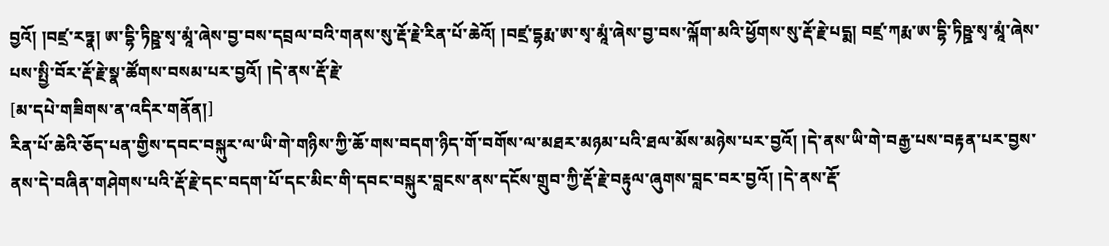བྱའོ། །བཛྲ་རཏྣ། ཨ་དྷི་ཏིཥྛ་སྭ་མཱཾ་ཞེས་བྱ་བས་དབྲལ་བའི་གནས་སུ་རྡོ་རྗེ་རིན་པོ་ཆེའོ། །བཛྲ་དྷརྨ་ཨ་སྭ་མཱཾ་ཞེས་བྱ་བས་ལྐོག་མའི་ཕྱོགས་སུ་རྡོ་རྗེ་པདྨ། བཛྲ་ཀརྨ་ཨ་དྷི་ཏིཥྛ་སྭ་མཱཾ་ཞེས་པས་སྤྱི་བོར་རྡོ་རྗེ་སྣ་ཚོགས་བསམ་པར་བྱའོ། །དེ་ནས་རྡོ་རྗེ་
[མ་དཔེ་གཟིགས་ན་འདིར་གནོན།]
རིན་པོ་ཆེའི་ཅོད་པན་གྱིས་དབང་བསྐུར་ལ་ཡི་གེ་གཉིས་ཀྱི་ཆོ་གས་བདག་ཉིད་གོ་བགོས་ལ་མཐར་མཉམ་པའི་ཐལ་མོས་མཉེས་པར་བྱའོ། །དེ་ནས་ཡི་གེ་བརྒྱ་པས་བརྟན་པར་བྱས་ནས་དེ་བཞིན་གཤེགས་པའི་རྡོ་རྗེ་དང་བདག་པོ་དང་མིང་གི་དབང་བསྐུར་བླངས་ནས་དངོས་གྲུབ་ཀྱི་རྡོ་རྗེ་བརྟུལ་ཞུགས་བླང་བར་བྱའོ། །དེ་ནས་རྡོ་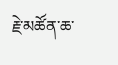རྗེ་མཚོན་ཆ་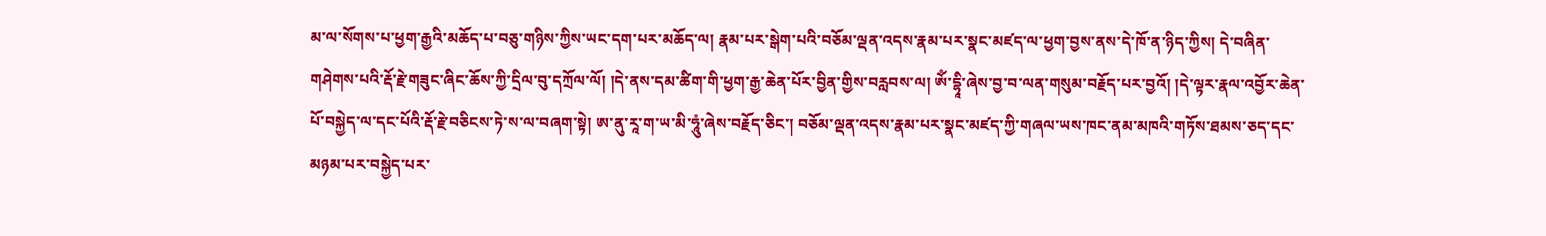མ་ལ་སོགས་པ་ཕྱག་རྒྱའི་མཆོད་པ་བཅུ་གཉིས་ཀྱིས་ཡང་དག་པར་མཆོད་ལ། རྣམ་པར་སྒེག་པའི་བཅོམ་ལྡན་འདས་རྣམ་པར་སྣང་མཛད་ལ་ཕྱག་བྱས་ནས་དེ་ཁོ་ན་ཉིད་ཀྱིས། དེ་བཞིན་གཤེགས་པའི་རྡོ་རྗེ་གཟུང་ཞིང་ཆོས་ཀྱི་དྲིལ་བུ་དཀྲོལ་ལོ། །དེ་ནས་དམ་ཚིག་གི་ཕྱག་རྒྱ་ཆེན་པོར་བྱིན་གྱིས་བརླབས་ལ། ཨོཾ་དྷཱི་ཞེས་བྱ་བ་ལན་གསུམ་བརྗོད་པར་བྱའོ། །དེ་ལྟར་རྣལ་འབྱོར་ཆེན་པོ་བསྐྱེད་ལ་དང་པོའི་རྡོ་རྗེ་བཅིངས་ཏེ་ས་ལ་བཞག་སྟེ། ཨ་ནུ་རཱ་ག་ཡ་མི་ཧཱུཾ་ཞེས་བརྗོད་ཅིང་། བཅོམ་ལྡན་འདས་རྣམ་པར་སྣང་མཛད་ཀྱི་གཞལ་ཡས་ཁང་ནམ་མཁའི་གཏོས་ཐམས་ཅད་དང་མཉམ་པར་བསྐྱེད་པར་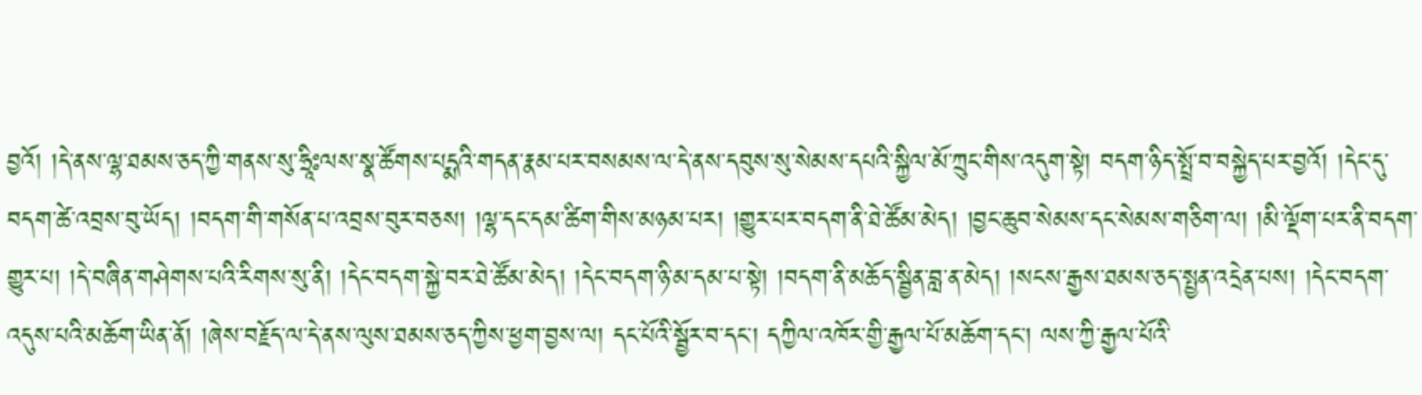བྱའོ། །དེ་ནས་ལྷ་ཐམས་ཅད་ཀྱི་གནས་སུ་ཧྲཱིཿལས་སྣ་ཚོགས་པདྨའི་གདན་རྣམ་པར་བསམས་ལ་དེ་ནས་དབུས་སུ་སེམས་དཔའི་སྐྱིལ་མོ་ཀྲུང་གིས་འདུག་སྟེ། བདག་ཉིད་སྤྲོ་བ་བསྐྱེད་པར་བྱའོ། །དེང་དུ་བདག་ཚེ་འབྲས་བུ་ཡོད། །བདག་གི་གསོན་པ་འབྲས་བུར་བཅས། །ལྷ་དང་དམ་ཚིག་གིས་མཉམ་པར། །གྱུར་པར་བདག་ནི་ཐེ་ཚོམ་མེད། །བྱང་ཆུབ་སེམས་དང་སེམས་གཅིག་ལ། །མི་ལྡོག་པར་ནི་བདག་གྱུར་པ། །དེ་བཞིན་གཤེགས་པའི་རིགས་སུ་ནི། །དེང་བདག་སྐྱེ་བར་ཐེ་ཚོམ་མེད། །དེང་བདག་ཉི་མ་དམ་པ་སྟེ། །བདག་ནི་མཆོད་སྦྱིན་བླ་ན་མེད། །སངས་རྒྱས་ཐམས་ཅད་སྤྱན་འདྲེན་པས། །དེང་བདག་འདུས་པའི་མཆོག་ཡིན་ནོ། །ཞེས་བརྗོད་ལ་དེ་ནས་ལུས་ཐམས་ཅད་ཀྱིས་ཕྱག་བྱས་ལ། དང་པོའི་སྦྱོར་བ་དང་། དཀྱིལ་འཁོར་གྱི་རྒྱལ་པོ་མཆོག་དང་། ལས་ཀྱི་རྒྱལ་པོའི་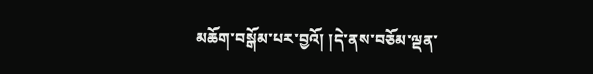མཆོག་བསྒོམ་པར་བྱའོ། །དེ་ནས་བཅོམ་ལྡན་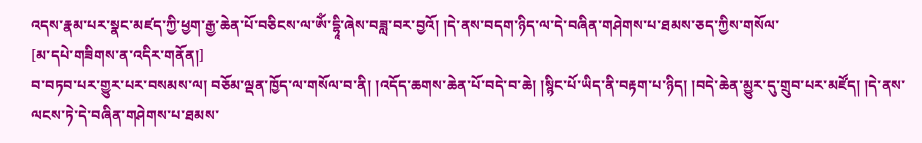འདས་རྣམ་པར་སྣང་མཛད་ཀྱི་ཕྱག་རྒྱ་ཆེན་པོ་བཅིངས་ལ་ཨོཾ་དྷཱི་ཞེས་བཟླ་བར་བྱའོ། །དེ་ནས་བདག་ཉིད་ལ་དེ་བཞིན་གཤེགས་པ་ཐམས་ཅད་ཀྱིས་གསོལ་
[མ་དཔེ་གཟིགས་ན་འདིར་གནོན།]
བ་བཏབ་པར་གྱུར་པར་བསམས་ལ། བཅོམ་ལྡན་ཁྱོད་ལ་གསོལ་བ་ནི། །འདོད་ཆགས་ཆེན་པོ་བདེ་བ་ཆེ། །སྙིང་པོ་ཡིད་ནི་བརྟག་པ་ཉིད། །བདེ་ཆེན་མྱུར་དུ་གྲུབ་པར་མཛོད། །དེ་ནས་ལངས་ཏེ་དེ་བཞིན་གཤེགས་པ་ཐམས་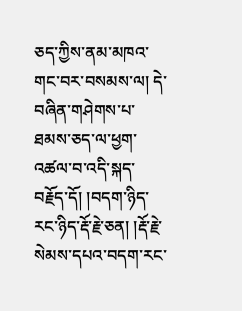ཅད་ཀྱིས་ནམ་མཁའ་གང་བར་བསམས་ལ། དེ་བཞིན་གཤེགས་པ་ཐམས་ཅད་ལ་ཕྱག་འཚལ་བ་འདི་སྐད་བརྗོད་དོ། །བདག་ཉིད་རང་ཉིད་རྡོ་རྗེ་ཅན། །རྡོ་རྗེ་སེམས་དཔའ་བདག་རང་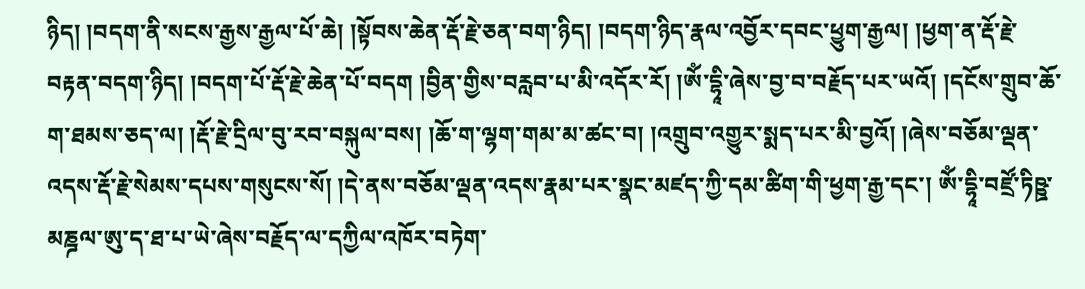ཉིད། །བདག་ནི་སངས་རྒྱས་རྒྱལ་པོ་ཆེ། །སྟོབས་ཆེན་རྡོ་རྗེ་ཅན་བག་ཉིད། །བདག་ཉིད་རྣལ་འབྱོར་དབང་ཕྱུག་རྒྱལ། །ཕྱག་ན་རྡོ་རྗེ་བརྟན་བདག་ཉིད། །བདག་པོ་རྡོ་རྗེ་ཆེན་པོ་བདག །བྱིན་གྱིས་བརླབ་པ་མི་འདོར་རོ། །ཨོཾ་དྷཱི་ཞེས་བྱ་བ་བརྗོད་པར་ཡའོ། །དངོས་གྲུབ་ཆོ་ག་ཐམས་ཅད་ལ། །རྡོ་རྗེ་དྲིལ་བུ་རབ་བསྐུལ་བས། །ཆོ་ག་ལྷག་གམ་མ་ཚང་བ། །འགྲུབ་འགྱུར་སྨད་པར་མི་བྱའོ། །ཞེས་བཅོམ་ལྡན་འདས་རྡོ་རྗེ་སེམས་དཔས་གསུངས་སོ། །དེ་ནས་བཅོམ་ལྡན་འདས་རྣམ་པར་སྣང་མཛད་ཀྱི་དམ་ཚིག་གི་ཕྱག་རྒྱ་དང་། ཨོཾ་དྷཱི་བཛྲོ་ཏིཥྛ་མཎྜལ་ཨུ་ད་ཐ་པ་ཡེ་ཞེས་བརྗོད་ལ་དཀྱིལ་འཁོར་བཏེག་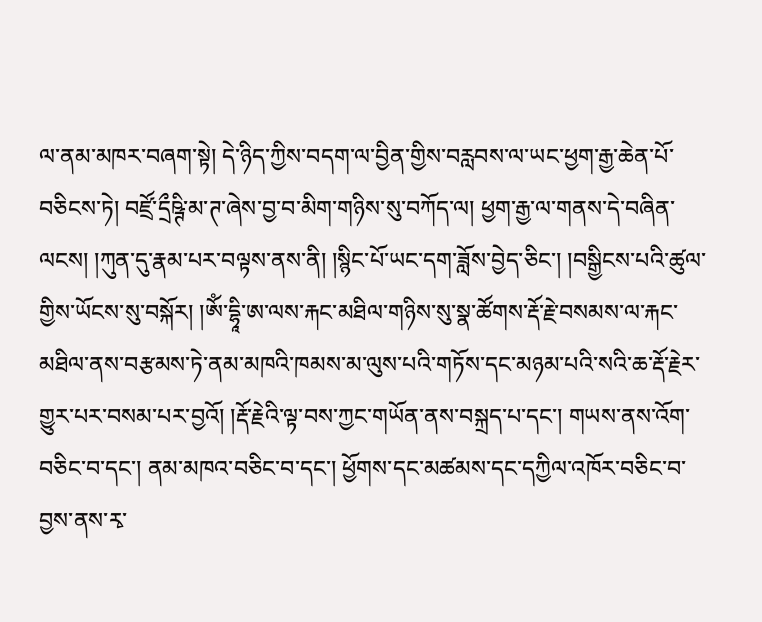ལ་ནམ་མཁར་བཞག་སྟེ། དེ་ཉིད་ཀྱིས་བདག་ལ་བྱིན་གྱིས་བརླབས་ལ་ཡང་ཕྱག་རྒྱ་ཆེན་པོ་བཅིངས་ཏེ། བཛྲོ་དྲྀཥྚི་མ་ཊ་ཞེས་བྱ་བ་མིག་གཉིས་སུ་བཀོད་ལ། ཕྱག་རྒྱ་ལ་གནས་དེ་བཞིན་ལངས། །ཀུན་དུ་རྣམ་པར་བལྟས་ནས་ནི། །སྙིང་པོ་ཡང་དག་ཟློས་བྱེད་ཅིང་། །བསྒྱིངས་པའི་ཚུལ་གྱིས་ཡོངས་སུ་བསྐོར། །ཨོཾ་དྷཱི་ཨ་ལས་རྐང་མཐིལ་གཉིས་སུ་སྣ་ཚོགས་རྡོ་རྗེ་བསམས་ལ་རྐང་མཐིལ་ནས་བརྩམས་ཏེ་ནམ་མཁའི་ཁམས་མ་ལུས་པའི་གཏོས་དང་མཉམ་པའི་སའི་ཆ་རྡོ་རྗེར་གྱུར་པར་བསམ་པར་བྱའོ། །རྡོ་རྗེའི་ལྟ་བས་ཀྱང་གཡོན་ནས་བསྐྲད་པ་དང་། གཡས་ནས་འོག་བཅིང་བ་དང་། ནམ་མཁའ་བཅིང་བ་དང་། ཕྱོགས་དང་མཚམས་དང་དཀྱིལ་འཁོར་བཅིང་བ་བྱས་ནས་རྭ་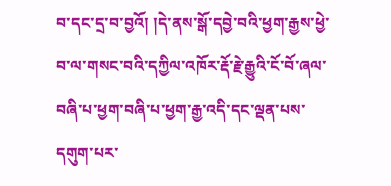བ་དང་དྲ་བ་བྱའོ། །དེ་ནས་སྒོ་དབྱེ་བའི་ཕྱག་རྒྱས་ཕྱེ་བ་ལ་གསང་བའི་དཀྱིལ་འཁོར་རྡོ་རྗེ་རྒྱུའི་ངོ་བོ་ཞལ་བཞི་པ་ཕྱག་བཞི་པ་ཕྱག་རྒྱ་འདི་དང་ལྡན་པས་དགུག་པར་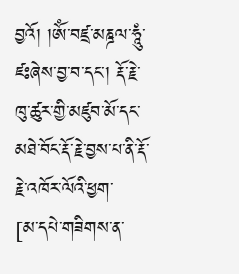བྱའོ། །ཨོཾ་བཛྲ་མཎྜལ་ཧཱུཾ་ཛཿཞེས་བྱ་བ་དང་། རྡོ་རྗེ་ཁུ་ཚུར་གྱི་མཛུབ་མོ་དང་མཐེ་བོང་རྡོ་རྗེ་བྱས་པ་ནི་རྡོ་རྗེ་འཁོར་ལོའི་ཕྱག་
[མ་དཔེ་གཟིགས་ན་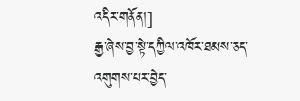འདིར་གནོན།]
རྒྱ་ཞེས་བྱ་སྟེ་དཀྱིལ་འཁོར་ཐམས་ཅད་འགུགས་པར་བྱེད་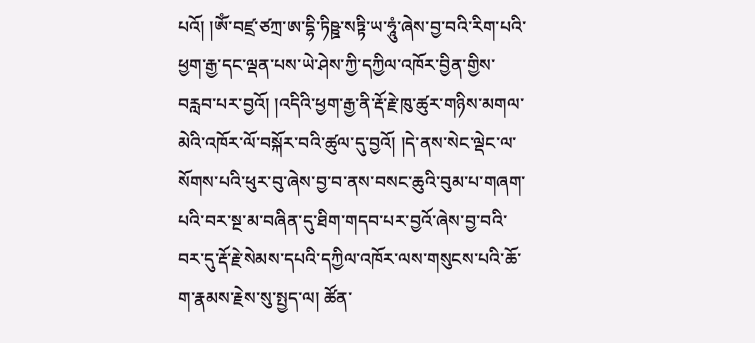པའོ། །ཨོཾ་བཛྲ་ཙཀྲ་ཨ་དྷི་ཏིཥྛ་སཏྟི་ཡ་ཧཱུཾ་ཞེས་བྱ་བའི་རིག་པའི་ཕྱག་རྒྱ་དང་ལྡན་པས་ཡེ་ཤེས་ཀྱི་དཀྱིལ་འཁོར་བྱིན་གྱིས་བརླབ་པར་བྱའོ། །འདིའི་ཕྱག་རྒྱ་ནི་རྡོ་རྗེ་ཁུ་ཚུར་གཉིས་མགལ་མེའི་འཁོར་ལོ་བསྐོར་བའི་ཚུལ་དུ་བྱའོ། །དེ་ནས་སེང་ལྡེང་ལ་སོགས་པའི་ཕུར་བུ་ཞེས་བྱ་བ་ནས་བསང་ཆུའི་བུམ་པ་གཞག་པའི་བར་སྔ་མ་བཞིན་དུ་ཐིག་གདབ་པར་བྱའོ་ཞེས་བྱ་བའི་བར་དུ་རྡོ་རྗེ་སེམས་དཔའི་དཀྱིལ་འཁོར་ལས་གསུངས་པའི་ཆོ་ག་རྣམས་རྗེས་སུ་སྤྱད་ལ། ཚོན་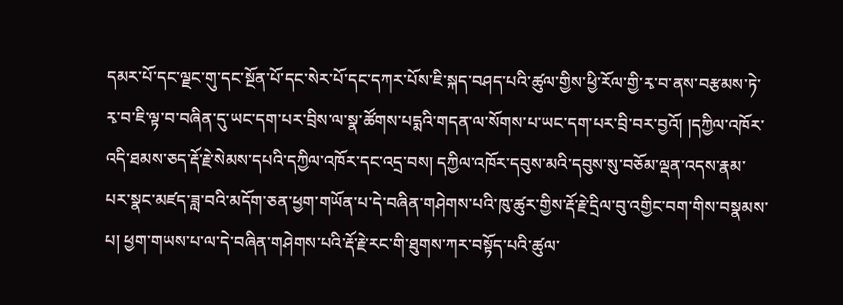དམར་པོ་དང་ལྗང་གུ་དང་སྔོན་པོ་དང་སེར་པོ་དང་དཀར་པོས་ཇི་སྐད་བཤད་པའི་ཚུལ་གྱིས་ཕྱི་རོལ་གྱི་རྭ་བ་ནས་བརྩམས་ཏེ་རྭ་བ་ཇི་ལྟ་བ་བཞིན་དུ་ཡང་དག་པར་བྲིས་ལ་སྣ་ཚོགས་པདྨའི་གདན་ལ་སོགས་པ་ཡང་དག་པར་བྲི་བར་བྱའོ། །དཀྱིལ་འཁོར་འདི་ཐམས་ཅད་རྡོ་རྗེ་སེམས་དཔའི་དཀྱིལ་འཁོར་དང་འདྲ་བས། དཀྱིལ་འཁོར་དབུས་མའི་དབུས་སུ་བཅོམ་ལྡན་འདས་རྣམ་པར་སྣང་མཛད་ཟླ་བའི་མདོག་ཅན་ཕྱག་གཡོན་པ་དེ་བཞིན་གཤེགས་པའི་ཁུ་ཚུར་གྱིས་རྡོ་རྗེ་དྲིལ་བུ་འགྱིང་བག་གིས་བསྣམས་པ། ཕྱག་གཡས་པ་ལ་དེ་བཞིན་གཤེགས་པའི་རྡོ་རྗེ་རང་གི་ཐུགས་ཀར་བསྟོད་པའི་ཚུལ་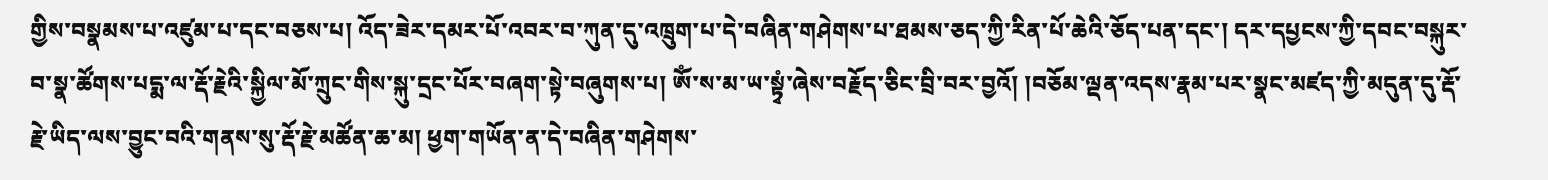གྱིས་བསྣམས་པ་འཛུམ་པ་དང་བཅས་པ། འོད་ཟེར་དམར་པོ་འབར་བ་ཀུན་དུ་འཁྲུག་པ་དེ་བཞིན་གཤེགས་པ་ཐམས་ཅད་ཀྱི་རིན་པོ་ཆེའི་ཅོད་པན་དང་། དར་དཔྱངས་ཀྱི་དབང་བསྐུར་བ་སྣ་ཚོགས་པདྨ་ལ་རྡོ་རྗེའི་སྐྱིལ་མོ་ཀྲུང་གིས་སྐུ་དྲང་པོར་བཞག་སྟེ་བཞུགས་པ། ཨོཾ་ས་མ་ཡ་སྟྭཾ་ཞེས་བརྗོད་ཅིང་བྲི་བར་བྱའོ། །བཅོམ་ལྡན་འདས་རྣམ་པར་སྣང་མཛད་ཀྱི་མདུན་དུ་རྡོ་རྗེ་ཡིད་ལས་བྱུང་བའི་གནས་སུ་རྡོ་རྗེ་མཚོན་ཆ་མ། ཕྱག་གཡོན་ན་དེ་བཞིན་གཤེགས་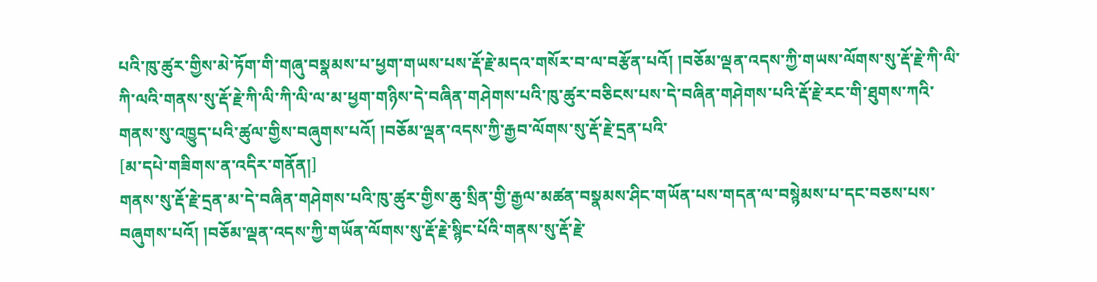པའི་ཁུ་ཚུར་གྱིས་མེ་ཏོག་གི་གཞུ་བསྣམས་པ་ཕྱག་གཡས་པས་རྡོ་རྗེ་མདའ་གསོར་བ་ལ་བརྩོན་པའོ། །བཅོམ་ལྡན་འདས་ཀྱི་གཡས་ལོགས་སུ་རྡོ་རྗེ་ཀི་ལི་ཀི་ལའི་གནས་སུ་རྡོ་རྗེ་ཀི་ལི་ཀི་ལི་ལ་མ་ཕྱག་གཉིས་དེ་བཞིན་གཤེགས་པའི་ཁུ་ཚུར་བཅིངས་པས་དེ་བཞིན་གཤེགས་པའི་རྡོ་རྗེ་རང་གི་ཐུགས་ཀའི་གནས་སུ་འཁྱུད་པའི་ཚུལ་གྱིས་བཞུགས་པའོ། །བཅོམ་ལྡན་འདས་ཀྱི་རྒྱབ་ལོགས་སུ་རྡོ་རྗེ་དྲན་པའི་
[མ་དཔེ་གཟིགས་ན་འདིར་གནོན།]
གནས་སུ་རྡོ་རྗེ་དྲན་མ་དེ་བཞིན་གཤེགས་པའི་ཁུ་ཚུར་གྱིས་ཆུ་སྲིན་གྱི་རྒྱལ་མཚན་བསྣམས་ཤིང་གཡོན་པས་གདན་ལ་བསྙེམས་པ་དང་བཅས་པས་བཞུགས་པའོ། །བཅོམ་ལྡན་འདས་ཀྱི་གཡོན་ལོགས་སུ་རྡོ་རྗེ་སྙིང་པོའི་གནས་སུ་རྡོ་རྗེ་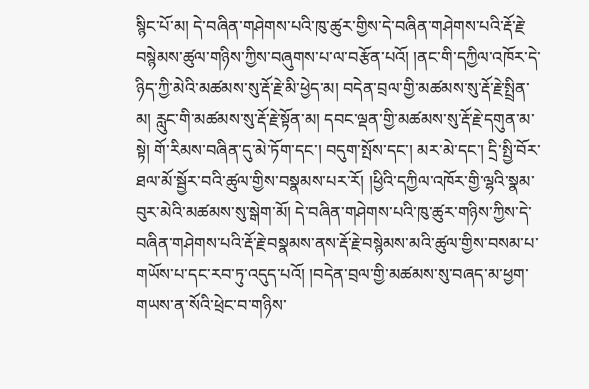སྙིང་པོ་མ། དེ་བཞིན་གཤེགས་པའི་ཁུ་ཚུར་གྱིས་དེ་བཞིན་གཤེགས་པའི་རྡོ་རྗེ་བསྙེམས་ཚུལ་གཉིས་ཀྱིས་བཞུགས་པ་ལ་བརྩོན་པའོ། །ནང་གི་དཀྱིལ་འཁོར་དེ་ཉིད་ཀྱི་མེའི་མཚམས་སུ་རྡོ་རྗེ་མི་ཕྱེད་མ། བདེན་བྲལ་གྱི་མཚམས་སུ་རྡོ་རྗེ་སྤྲིན་མ། རླུང་གི་མཚམས་སུ་རྡོ་རྗེ་སྟོན་མ། དབང་ལྡན་གྱི་མཚམས་སུ་རྡོ་རྗེ་དགུན་མ་སྟེ། གོ་རིམས་བཞིན་དུ་མེ་ཏོག་དང་། བདུག་སྤོས་དང་། མར་མེ་དང་། དྲི་སྤྱི་བོར་ཐལ་མོ་སྦྱོར་བའི་ཚུལ་གྱིས་བསྣམས་པར་རོ། །ཕྱིའི་དཀྱིལ་འཁོར་གྱི་ལྷའི་སྣམ་བུར་མེའི་མཚམས་སུ་སྒེག་མོ། དེ་བཞིན་གཤེགས་པའི་ཁུ་ཚུར་གཉིས་ཀྱིས་དེ་བཞིན་གཤེགས་པའི་རྡོ་རྗེ་བསྣམས་ནས་རྡོ་རྗེ་བསྙེམས་མའི་ཚུལ་གྱིས་བསམ་པ་གཡོས་པ་དང་རབ་ཏུ་འདུད་པའོ། །བདེན་བྲལ་གྱི་མཚམས་སུ་བཞད་མ་ཕྱག་གཡས་ན་སོའི་ཕྲེང་བ་གཉིས་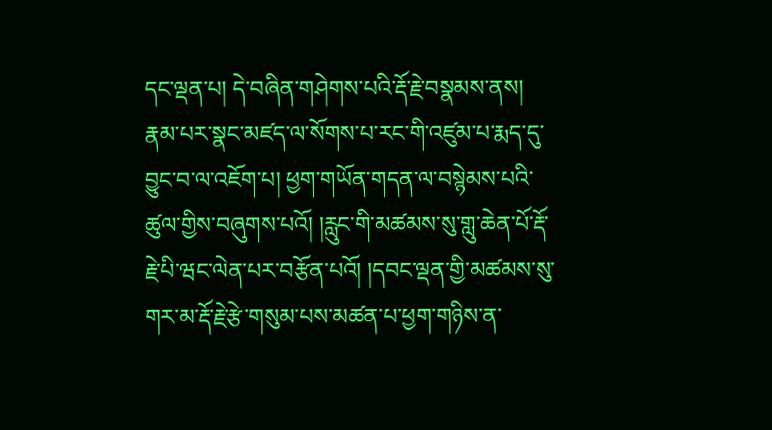དང་ལྡན་པ། དེ་བཞིན་གཤེགས་པའི་རྡོ་རྗེ་བསྣམས་ནས། རྣམ་པར་སྣང་མཛད་ལ་སོགས་པ་རང་གི་འཛུམ་པ་རྨད་དུ་བྱུང་བ་ལ་འཇོག་པ། ཕྱག་གཡོན་གདན་ལ་བསྙེམས་པའི་ཚུལ་གྱིས་བཞུགས་པའོ། །རླུང་གི་མཚམས་སུ་གླུ་ཆེན་པོ་རྡོ་རྗེ་པི་ཝང་ལེན་པར་བརྩོན་པའོ། །དབང་ལྡན་གྱི་མཚམས་སུ་གར་མ་རྡོ་རྗེ་རྩེ་གསུམ་པས་མཚན་པ་ཕྱག་གཉིས་ན་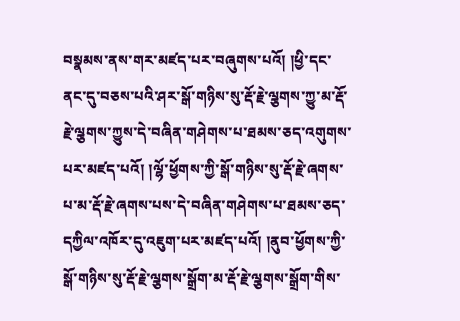བསྣམས་ནས་གར་མཛད་པར་བཞུགས་པའོ། །ཕྱི་དང་ནང་དུ་བཅས་པའི་ཤར་སྒོ་གཉིས་སུ་རྡོ་རྗེ་ལྕགས་ཀྱུ་མ་རྡོ་རྗེ་ལྕགས་ཀྱུས་དེ་བཞིན་གཤེགས་པ་ཐམས་ཅད་འགུགས་པར་མཛད་པའོ། །ལྷོ་ཕྱོགས་ཀྱི་སྒོ་གཉིས་སུ་རྡོ་རྗེ་ཞགས་པ་མ་རྡོ་རྗེ་ཞགས་པས་དེ་བཞིན་གཤེགས་པ་ཐམས་ཅད་དཀྱིལ་འཁོར་དུ་འཇུག་པར་མཛད་པའོ། །ནུབ་ཕྱོགས་ཀྱི་སྒོ་གཉིས་སུ་རྡོ་རྗེ་ལྕགས་སྒྲོག་མ་རྡོ་རྗེ་ལྕགས་སྒྲོག་གིས་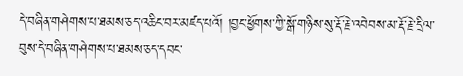དེ་བཞིན་གཤེགས་པ་ཐམས་ཅད་འཆིང་བར་མཛད་པའོ། །བྱང་ཕྱོགས་ཀྱི་སྒོ་གཉིས་སུ་རྡོ་རྗེ་འབེབས་མ་རྡོ་རྗེ་དྲིལ་བུས་དེ་བཞིན་གཤེགས་པ་ཐམས་ཅད་དབང་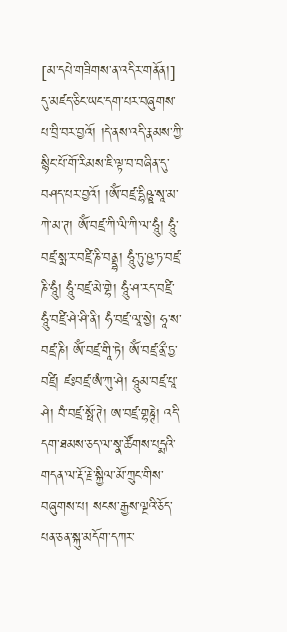[མ་དཔེ་གཟིགས་ན་འདིར་གནོན།]
དུ་མཛད་ཅིང་ཡང་དག་པར་བཞུགས་པ་བྲི་བར་བྱའོ། །དེ་ནས་འདི་རྣམས་ཀྱི་སྙིང་པོ་གོ་རིམས་ཇི་ལྟ་བ་བཞིན་དུ་བཤད་པར་བྱའོ། །ཨོཾ་བཛྲ་དྷིཥྛ་སཱ་མ་ཀེ་མ་ཊ། ཨོཾ་བཛྲ་ཀི་ལི་ཀི་ལ་ཧཱུཾ། ཧཱུཾ་བཛྲ་སྨ་ར་བཛྲི་ཎི་བནྡྷ། ཧཱུཾ་ཏུ་ཥྱ་ཏ་བཛྲ་ཎི་ཧཱུཾ། ཧཱུཾ་བཛྲ་མེ་གྷེ། ཧཱུཾ་ཤ་རད་བཛྲི་ཧཱུཾ་བཛྲི་ཤེ་ཤི་ནི། ཧཾ་བཛྲ་ལཱ་སྱེ། ཧཱ་ས་བཛྲ་ཎི། ཨོཾ་བཛྲ་གཱི་ཏེ། ཨོཾ་བཛྲ་ནྲྀ་ཏྱ་བཛྲི། ཛཿབཛྲ་ཨཾ་ཀུ་ཤེ། ཧཱུམ་བཛྲ་པཱ་ཤེ། བཾ་བཛྲ་སྥོ་ཊེ། ཨ་བཛྲ་གྷཎྚེ། འདི་དག་ཐམས་ཅད་ལ་སྣ་ཚོགས་པདྨའི་གདན་ལ་རྡོ་རྗེ་སྐྱིལ་མོ་ཀྲུང་གིས་བཞུགས་པ། སངས་རྒྱས་ལྔའི་ཅོད་པན་ཅན་སྐུ་མདོག་དཀར་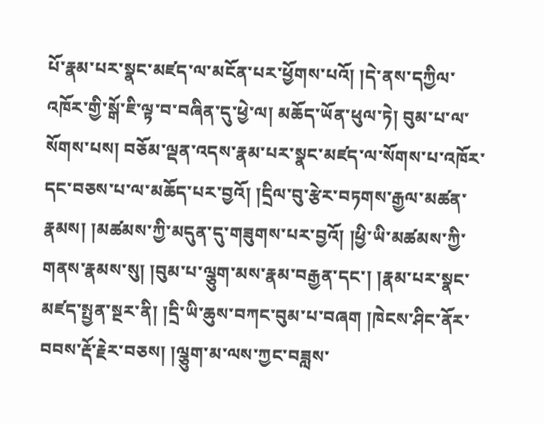པོ་རྣམ་པར་སྣང་མཛད་ལ་མངོན་པར་ཕྱོགས་པའོ། །དེ་ནས་དཀྱིལ་འཁོར་གྱི་སྒོ་ཇི་ལྟ་བ་བཞིན་དུ་ཕྱེ་ལ། མཆོད་ཡོན་ཕུལ་ཏེ། བུམ་པ་ལ་སོགས་པས། བཅོམ་ལྡན་འདས་རྣམ་པར་སྣང་མཛད་ལ་སོགས་པ་འཁོར་དང་བཅས་པ་ལ་མཆོད་པར་བྱའོ། །དྲིལ་བུ་རྩེར་བཏགས་རྒྱལ་མཚན་རྣམས། །མཚམས་ཀྱི་མདུན་དུ་གཟུགས་པར་བྱའོ། །ཕྱི་ཡི་མཚམས་ཀྱི་གནས་རྣམས་སུ། །བུམ་པ་ལྕུག་མས་རྣམ་བརྒྱན་དང་། །རྣམ་པར་སྣང་མཛད་སྤྱན་སྔར་ནི། །དྲི་ཡི་ཆུས་བཀང་བུམ་པ་བཞག །ཁེངས་ཤིང་ནོར་བབས་རྡོ་རྗེར་བཅས། །ལྕུག་མ་ལས་ཀྱང་བཟླས་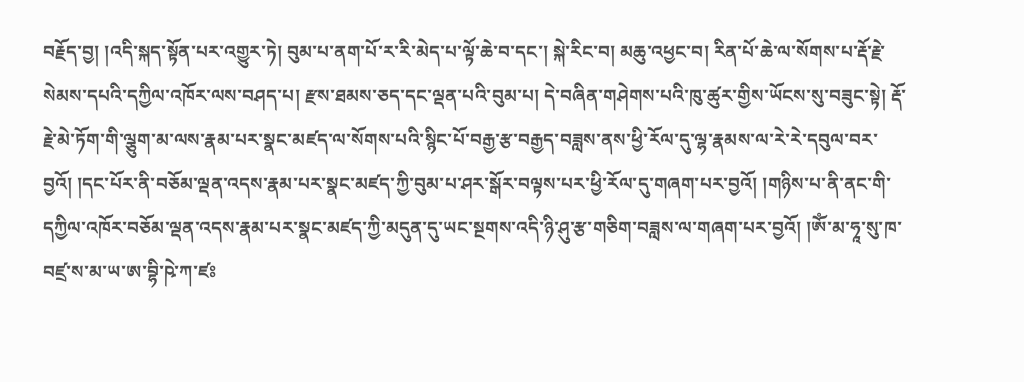བརྗོད་བྱ། །འདི་སྐད་སྟོན་པར་འགྱུར་ཏེ། བུམ་པ་ནག་པོ་ར་རི་མེད་པ་ལྟོ་ཆེ་བ་དང་། སྐེ་རིང་བ། མཆུ་འཕྱང་བ། རིན་པོ་ཆེ་ལ་སོགས་པ་རྡོ་རྗེ་སེམས་དཔའི་དཀྱིལ་འཁོར་ལས་བཤད་པ། རྫས་ཐམས་ཅད་དང་ལྡན་པའི་བུམ་པ། དེ་བཞིན་གཤེགས་པའི་ཁུ་ཚུར་གྱིས་ཡོངས་སུ་བཟུང་སྟེ། རྡོ་རྗེ་མེ་ཏོག་གི་ལྕུག་མ་ལས་རྣམ་པར་སྣང་མཛད་ལ་སོགས་པའི་སྙིང་པོ་བརྒྱ་རྩ་བརྒྱད་བཟླས་ནས་ཕྱི་རོལ་དུ་ལྷ་རྣམས་ལ་རེ་རེ་དབུལ་བར་བྱའོ། །དང་པོར་ནི་བཅོམ་ལྡན་འདས་རྣམ་པར་སྣང་མཛད་ཀྱི་བུམ་པ་ཤར་སྒོར་བལྟས་པར་ཕྱི་རོལ་དུ་གཞག་པར་བྱའོ། །གཉིས་པ་ནི་ནང་གི་དཀྱིལ་འཁོར་བཅོམ་ལྡན་འདས་རྣམ་པར་སྣང་མཛད་ཀྱི་མདུན་དུ་ཡང་སྔགས་འདི་ཉི་ཤུ་རྩ་གཅིག་བཟླས་ལ་གཞག་པར་བྱའོ། །ཨོཾ་མ་ཧཱ་སུ་ཁ་བཛྲ་ས་མ་ཡ་ཨ་བྷི་ཥེ་ཀ་ཛཿ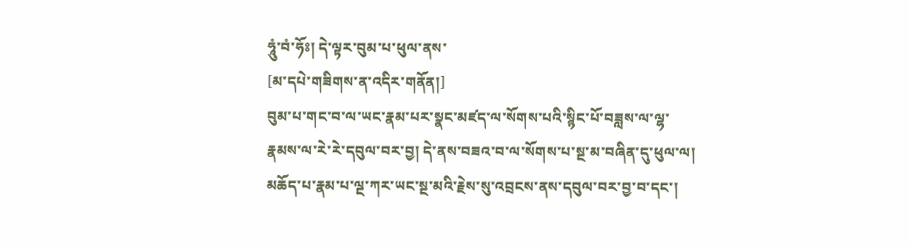ཧཱུཾ་བཾ་ཧོཿ། དེ་ལྟར་བུམ་པ་ཕུལ་ནས་
[མ་དཔེ་གཟིགས་ན་འདིར་གནོན།]
བུམ་པ་གང་བ་ལ་ཡང་རྣམ་པར་སྣང་མཛད་ལ་སོགས་པའི་སྙིང་པོ་བཟླས་ལ་ལྷ་རྣམས་ལ་རེ་རེ་དབུལ་བར་བྱ། དེ་ནས་བཟའ་བ་ལ་སོགས་པ་སྔ་མ་བཞིན་དུ་ཕུལ་ལ། མཆོད་པ་རྣམ་པ་ལྔ་ཀར་ཡང་སྔ་མའི་རྗེས་སུ་འབྲངས་ནས་དབུལ་བར་བྱ་བ་དང་།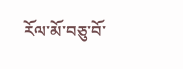རོལ་མོ་བཅུ་བོ་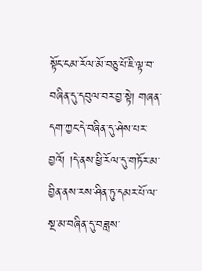སྟོང་ངམ་རོལ་མོ་བཅུ་པོ་ཇི་ལྟ་བ་བཞིན་དུ་དབུལ་བར་བྱ་སྟེ། གཞན་དག་ཀྱང་དེ་བཞིན་དུ་ཤེས་པར་བྱའོ། །དེ་ནས་ཕྱི་རོལ་དུ་གཏོར་མ་བྱིན་ནས་རས་ཤིན་ཏུ་དམར་པོ་ལ་སྔ་མ་བཞིན་དུ་བཟླས་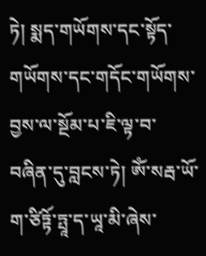ཏེ། སྨད་གཡོགས་དང་སྟོད་གཡོགས་དང་གདོང་གཡོགས་བྱས་ལ་སྔོམ་པ་ཇི་ལྟ་བ་བཞིན་དུ་བླངས་ཏེ། ཨོཾ་སརྦ་ཡོ་ག་ཙིཏྟོ་ཏྤཱ་ད་ཡཱ་མི་ཞེས་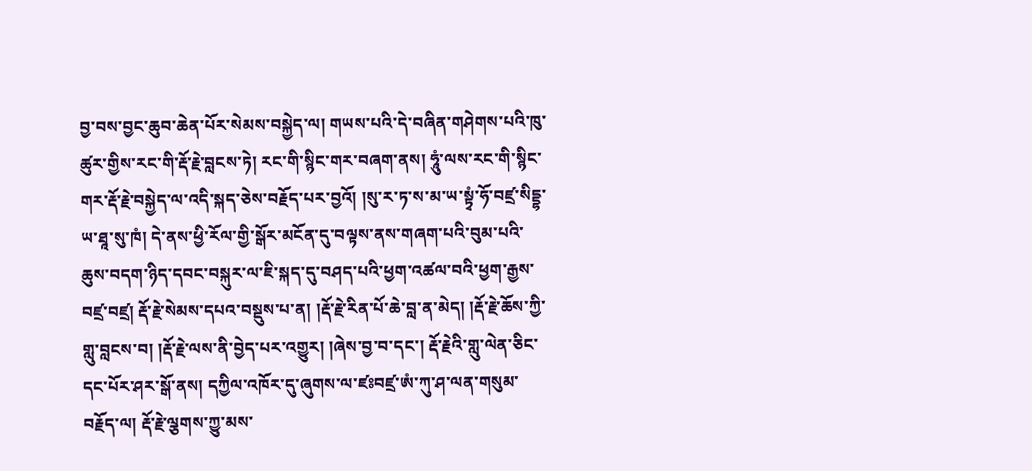བྱ་བས་བྱང་ཆུབ་ཆེན་པོར་སེམས་བསྐྱེད་ལ། གཡས་པའི་དེ་བཞིན་གཤེགས་པའི་ཁུ་ཚུར་གྱིས་རང་གི་རྡོ་རྗེ་བླངས་ཏེ། རང་གི་སྙིང་གར་བཞག་ནས། ཧཱུཾ་ལས་རང་གི་སྙིང་གར་རྡོ་རྗེ་བསྐྱེད་ལ་འདི་སྐད་ཅེས་བརྗོད་པར་བྱའོ། །སུ་ར་ཏ་ས་མ་ཡ་སྟྭཾ་ཧོ་བཛྲ་སིདྡྷ་ཡ་ཐཱ་སུ་ཁཾ། དེ་ནས་ཕྱི་རོལ་གྱི་སྒོར་མངོན་དུ་བལྟས་ནས་གཞག་པའི་བུམ་པའི་ཆུས་བདག་ཉིད་དབང་བསྐུར་ལ་ཇི་སྐད་དུ་བཤད་པའི་ཕྱག་འཚལ་བའི་ཕྱག་རྒྱས་བཛྲ་བཛྲ། རྡོ་རྗེ་སེམས་དཔའ་བསྡུས་པ་ན། །རྡོ་རྗེ་རིན་པོ་ཆེ་བླ་ན་མེད། །རྡོ་རྗེ་ཆོས་ཀྱི་གླུ་བླངས་བ། །རྡོ་རྗེ་ལས་ནི་བྱེད་པར་འགྱུར། །ཞེས་བྱ་བ་དང་། རྡོ་རྗེའི་གླུ་ལེན་ཅིང་དང་པོར་ཤར་སྒོ་ནས། དཀྱིལ་འཁོར་དུ་ཞུགས་ལ་ཛཿབཛྲ་ཨཾ་ཀུ་ཤ་ལན་གསུམ་བརྗོད་ལ། རྡོ་རྗེ་ལྕགས་ཀྱུ་མས་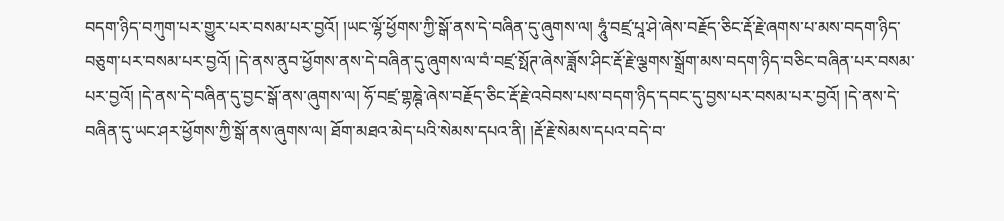བདག་ཉིད་བཀུག་པར་གྱུར་པར་བསམ་པར་བྱའོ། །ཡང་ལྷོ་ཕྱོགས་ཀྱི་སྒོ་ནས་དེ་བཞིན་དུ་ཞུགས་ལ། ཧཱུཾ་བཛྲ་པཱ་ཤེ་ཞེས་བརྗོད་ཅིང་རྡོ་རྗེ་ཞགས་པ་མས་བདག་ཉིད་བཅུག་པར་བསམ་པར་བྱའོ། །དེ་ནས་ནུབ་ཕྱོགས་ནས་དེ་བཞིན་དུ་ཞུགས་ལ་བཾ་བཛྲ་སྥོཊ་ཞེས་ཟློས་ཤིང་རྡོ་རྗེ་ལྕགས་སྒྲོག་མས་བདག་ཉིད་བཅིང་བཞིན་པར་བསམ་པར་བྱའོ། །དེ་ནས་དེ་བཞིན་དུ་བྱང་སྒོ་ནས་ཞུགས་ལ། ཧོ་བཛྲ་གྷཎྚེ་ཞེས་བརྗོད་ཅིང་རྡོ་རྗེ་འབེབས་པས་བདག་ཉིད་དབང་དུ་བྱས་པར་བསམ་པར་བྱའོ། །དེ་ནས་དེ་བཞིན་དུ་ཡང་ཤར་ཕྱོགས་ཀྱི་སྒོ་ནས་ཞུགས་ལ། ཐོག་མཐའ་མེད་པའི་སེམས་དཔའ་ནི། །རྡོ་རྗེ་སེམས་དཔའ་བདེ་བ་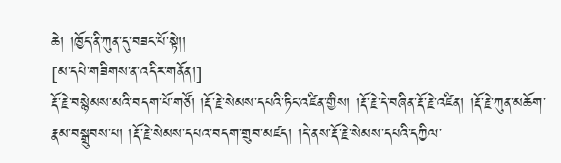ཆེ། །ཁྱོད་ནི་ཀུན་དུ་བཟང་པོ་སྟེ།།
[མ་དཔེ་གཟིགས་ན་འདིར་གནོན།]
རྡོ་རྗེ་བསྙེམས་མའི་བདག་པོ་གཙོ། །རྡོ་རྗེ་སེམས་དཔའི་ཏིང་འཛིན་གྱིས། །རྡོ་རྗེ་དེ་བཞིན་རྡོ་རྗེ་འཛིན། །རྡོ་རྗེ་ཀུན་མཆོག་རྣམ་བསྒྲུབས་པ། །རྡོ་རྗེ་སེམས་དཔའ་བདག་གྲུབ་མཛད། །དེ་ནས་རྡོ་རྗེ་སེམས་དཔའི་དཀྱིལ་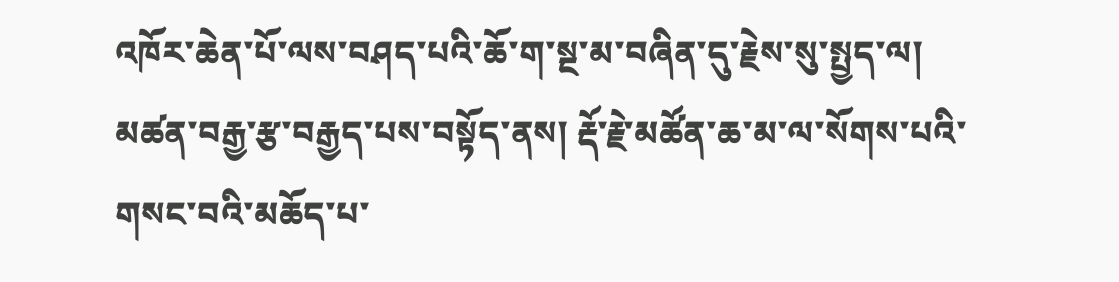འཁོར་ཆེན་པོ་ལས་བཤད་པའི་ཆོ་ག་སྔ་མ་བཞིན་དུ་རྗེས་སུ་སྤྱད་ལ། མཚན་བརྒྱ་རྩ་བརྒྱད་པས་བསྟོད་ནས། རྡོ་རྗེ་མཚོན་ཆ་མ་ལ་སོགས་པའི་གསང་བའི་མཆོད་པ་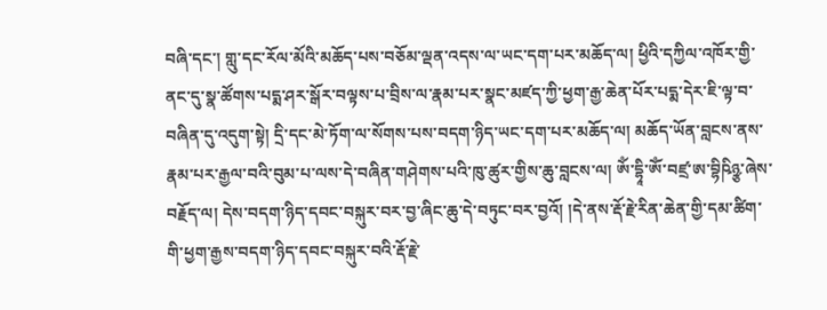བཞི་དང་། གླུ་དང་རོལ་མོའི་མཆོད་པས་བཅོམ་ལྡན་འདས་ལ་ཡང་དག་པར་མཆོད་ལ། ཕྱིའི་དཀྱིལ་འཁོར་གྱི་ནང་དུ་སྣ་ཚོགས་པདྨ་ཤར་སྒོར་བལྟས་པ་བྲིས་ལ་རྣམ་པར་སྣང་མཛད་ཀྱི་ཕྱག་རྒྱ་ཆེན་པོར་པདྨ་དེར་ཇི་ལྟ་བ་བཞིན་དུ་འདུག་སྟེ། དྲི་དང་མེ་ཏོག་ལ་སོགས་པས་བདག་ཉིད་ཡང་དག་པར་མཆོད་ལ། མཆོད་ཡོན་བླངས་ནས་རྣམ་པར་རྒྱལ་བའི་བུམ་པ་ལས་དེ་བཞིན་གཤེགས་པའི་ཁུ་ཚུར་གྱིས་ཆུ་བླངས་ལ། ཨོཾ་དྷཱི་ཨོཾ་བཛྲ་ཨ་བྷིཥིཉྩ་ཞེས་བརྗོད་ལ། དེས་བདག་ཉིད་དབང་བསྐུར་བར་བྱ་ཞིང་ཆུ་དེ་བཏུང་བར་བྱའོ། །དེ་ནས་རྡོ་རྗེ་རིན་ཆེན་གྱི་དམ་ཚིག་གི་ཕྱག་རྒྱས་བདག་ཉིད་དབང་བསྐུར་བའི་རྡོ་རྗེ་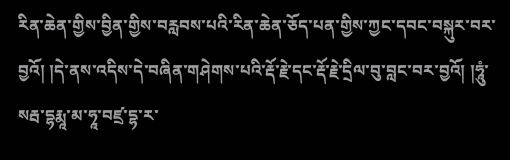རིན་ཆེན་གྱིས་བྱིན་གྱིས་བརླབས་པའི་རིན་ཆེན་ཅོད་པན་གྱིས་ཀྱང་དབང་བསྐུར་བར་བྱའོ། །དེ་ནས་འདིས་དེ་བཞིན་གཤེགས་པའི་རྡོ་རྗེ་དང་རྡོ་རྗེ་དྲིལ་བུ་བླང་བར་བྱའོ། །ཧཱུཾ་སརྦ་དྷརྨཱ་མ་ཧཱ་བཛྲ་དྷ་ར་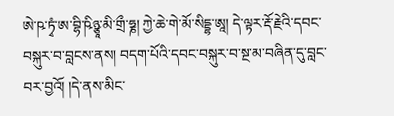ཨེ་ཥ་ཏྭཾ་ཨ་བྷི་ཥིཉྩཱ་མི་གྲྀ་ཧྞ། ཀྱེ་ཆེ་གེ་མོ་སིདྡྷ་ཨཱ། དེ་ལྟར་རྡོ་རྗེའི་དབང་བསྐུར་བ་བླངས་ནས། བདག་པོའི་དབང་བསྐུར་བ་སྔ་མ་བཞིན་དུ་བླང་བར་བྱའོ། །དེ་ནས་མིང་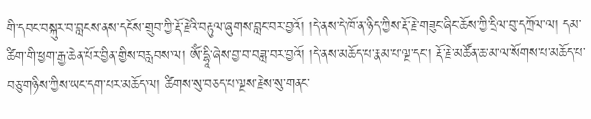གི་དབང་བསྐུར་བ་བླངས་ནས་དངོས་གྲུབ་ཀྱི་རྡོ་རྗེའི་བརྟུལ་ཞུགས་བླང་བར་བྱའོ། །དེ་ནས་དེ་ཁོ་ན་ཉིད་ཀྱིས་རྡོ་རྗེ་གཟུང་ཞིང་ཆོས་ཀྱི་དྲིལ་བུ་དཀྲོལ་ལ། དམ་ཚིག་གི་ཕྱག་རྒྱ་ཆེན་པོར་བྱིན་གྱིས་བརླབས་ལ། ཨོཾ་དྷཱི་ཞེས་བྱ་བ་བཟླ་བར་བྱའོ། །དེ་ནས་མཆོད་པ་རྣམ་པ་ལྔ་དང་། རྡོ་རྗེ་མཚོན་ཆ་མ་ལ་སོགས་པ་མཆོད་པ་བཅུ་གཉིས་ཀྱིས་ཡང་དག་པར་མཆོད་ལ། ཚིགས་སུ་བཅད་པ་ལྔས་རྗེས་སུ་གནང་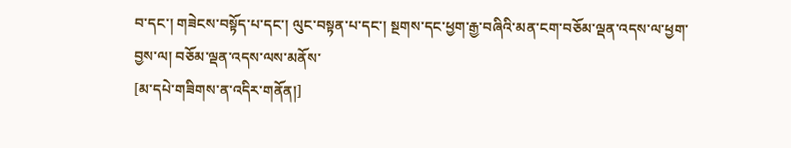བ་དང་། གཟེངས་བསྟོད་པ་དང་། ལུང་བསྟན་པ་དང་། སྔགས་དང་ཕྱག་རྒྱ་བཞིའི་མན་ངག་བཅོམ་ལྡན་འདས་ལ་ཕྱག་བྱས་ལ། བཅོམ་ལྡན་འདས་ལས་མནོས་
[མ་དཔེ་གཟིགས་ན་འདིར་གནོན།]